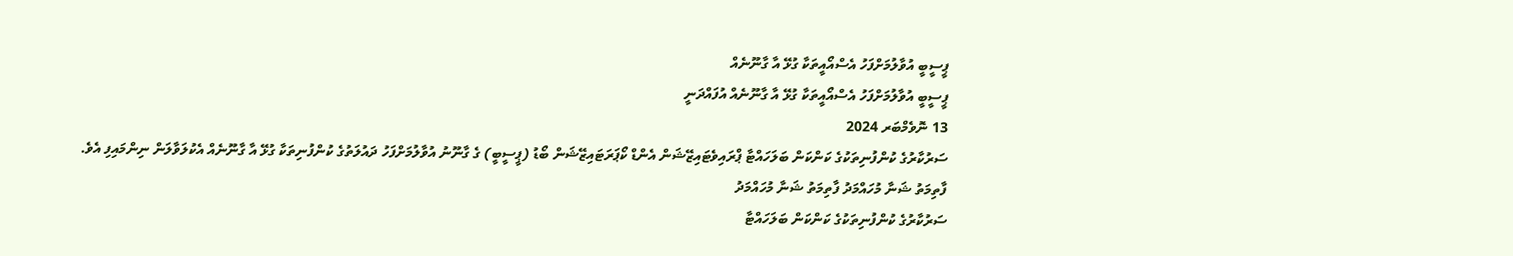ޕީސީބީ އުވާލުމަށްފަހު އެސްއޯއީތަކާ ގުޅޭ އާ ގާނޫނެއް
ޕީސީބީ އުވާލުމަށްފަހު އެސްއޯއީތަކާ ގުޅޭ އާ ގާނޫނެއް އުފައްދަނީ
13 ނޮވެމްބަރ 2024
ސަރުކާރުގެ ކުންފުނިތަކުގެ ކަންކަން ބަލަހައްޓާ ޕްރައިވެޓައިޒޭޝަން އެންޑް ކޯޕަރަޓައިޒޭޝަން ބޯޑު (ޕީސީބީ) ގެ ގާނޫނު އުވާލުމަށްފަހު ދައުލަތުގެ ކުންފުނިތަކާ ގުޅޭ އާ ގާނޫނެއް އެކުލަވާލަން ނިންމައިފި އެވެ.
ފާތިމަތު ޝަނާ މުހައްމަދު ފާތިމަތު ޝަނާ މުހައްމަދު
ސަރުކާރުގެ ކުންފުނިތަކުގެ ކަންކަން ބަލަހައްޓާ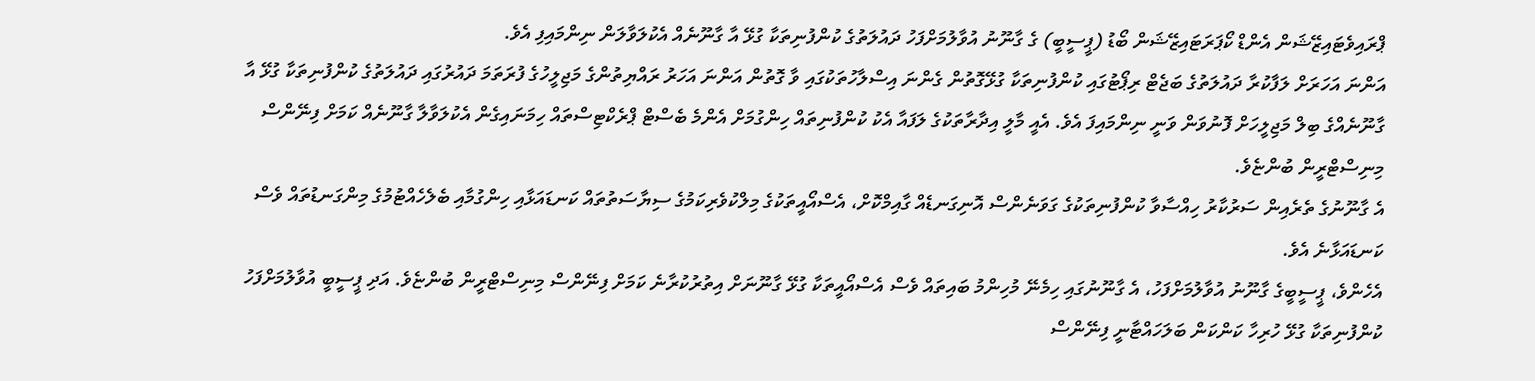ޕްރައިވެޓައިޒޭޝަން އެންޑް ކޯޕަރަޓައިޒޭޝަން ބޯޑު (ޕީސީބީ) ގެ ގާނޫނު އުވާލުމަށްފަހު ދައުލަތުގެ ކުންފުނިތަކާ ގުޅޭ އާ ގާނޫނެއް އެކުލަވާލަން ނިންމައިފި އެވެ.
އަންނަ އަހަރަށް ލަފާކުރާ ދައުލަތުގެ ބަޖެޓް ރިޕޯޓުގައި ކުންފުނިތަކާ ގުޅޭގޮތުން ގެންނަ އިސްލާހުތަކުގައި ވާ ގޮތުން އަންނަ އަހަރު ރައްޔިތުންގެ މަޖިލީހުގެ ފުރަތަމަ ދައުރުގައި ދައުލަތުގެ ކުންފުނިތަކާ ގުޅޭ އާ ގާނޫނެއްގެ ބިލް މަޖިލީހަށް ފޮނުވަން ވަނީ ނިންމައިފަ އެވެ. އެއީ މާލީ އިދާރާތަކުގެ ލަފައާ އެކު ކުންފުނިތައް ހިންގުމަށް އެންމެ ބެސްޓް ޕްރެކްޓިސްތައް ހިމަނައިގެން އެކުލަވާލާ ގާނޫނެއް ކަމަށް ފިނޭންސް މިނިސްޓްރީން ބުންޏެވެ.
އެ ގާނޫނުގެ ތެރެއިން ސަރުކާރު ހިއްސާވާ ކުންފުނިތަކުގެ ގަވަނެންސް އޮނިގަނޑެއް ގާއިމްކޮށް، އެސްއޯއީތަކުގެ މިލްކުވެރިކަމުގެ ސިޔާސަތުތައް ކަނޑައަޅާއި ހިންގުމާއި ބެލެހެއްޓުމުގެ މިންގަނޑުތައް ވެސް ކަނޑައަޅާނެ އެވެ.
އެހެންވެ، ޕީސީބީގެ ގާނޫނު އުވާލުމަށްފަހު، އެ ގާނޫނުގައި ހިމެނޭ މުހިންމު ބައިތައް ވެސް އެސްއޯއީތަކާ ގުޅޭ ގާނޫނަށް އިތުރުކުރާނެ ކަމަށް ފިނޭންސް މިނިސްޓްރީން ބުންޏެވެ. އަދި ޕީސީބީ އުވާލުމަށްފަހު ކުންފުނިތަކާ ގުޅޭ ހުރިހާ ކަންކަން ބަލަހައްޓާނީ ފިނޭންސް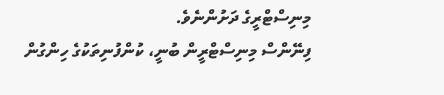މިނިސްޓްރީގެ ދަށުންނެވެ.
ފިނޭންސް މިނިސްޓްރީން ބުނީ، ކުންފުނިތަކުގެ ހިންގުން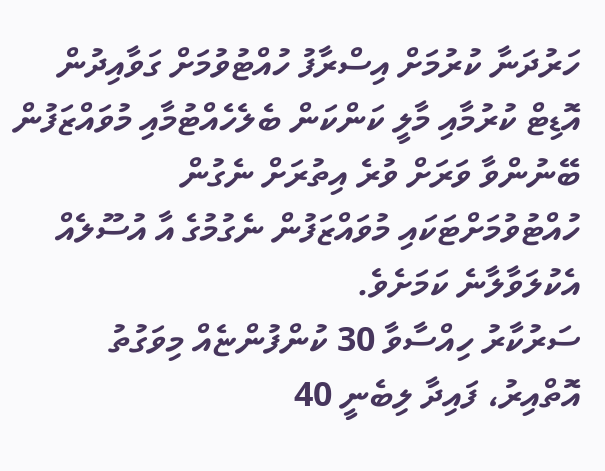ހަރުދަނާ ކުރުމަށް އިސްރާފު ހުއްޓުވުމަށް ގަވާއިދުން އޮޑިޓް ކުރުމާއި މާލީ ކަންކަން ބެލެހެއްޓުމާއި މުވައްޒަފުން ބޭނުންވާ ވަރަށް ވުރެ އިތުރަށް ނެގުން ހުއްޓުވުމަށްޓަކައި މުވައްޒަފުން ނެގުމުގެ އާ އުސޫލެއް އެކުލަވާލާނެ ކަމަށެވެ.
ސަރުކާރު ހިއްސާވާ 30 ކުންފުންޏެއް މިވަގުތު އޮތްއިރު، ފައިދާ ލިބެނީ 40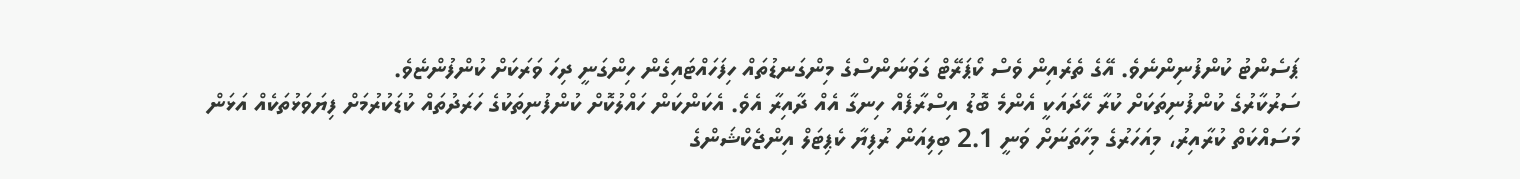ޕަސެންޓު ކުންފުނިންނެވެ. އޭގެ ތެރެއިން ވެސް ކޯޕަރޭޓް ގަވަނަންސްގެ މިންގަނޑުތައް ހިފަހައްޓައިގެން ހިންގަނީ ދިހަ ވަރަކަށް ކުންފުންޏެވެ.
ސަރުކާރުގެ ކުންފުނިތަކަށް ކުރާ ހޭދައަކީ އެންމެ ބޮޑު އިސްރާފެއް ހިނގާ އެއް ދާއިރާ އެވެ. އެކަންކަން ހައްލުކޮށް ކުންފުނިތަކުގެ ހަރަދުތައް ކުޑަކުރުމަށް ފިޔަވަޅުތަކެއް އަޅަން މަސައްކަތް ކުރާއިރު، މިއަހަރުގެ މިހާތަނަށް ވަނީ 2.1 ބިލިއަން ރުފިޔާ ކެޕިޓަލް އިންޖެކްޝަންގެ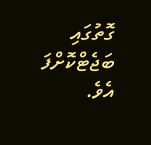ގޮތުގައި ބަޖެޓްކޮށްފަ އެވެ.